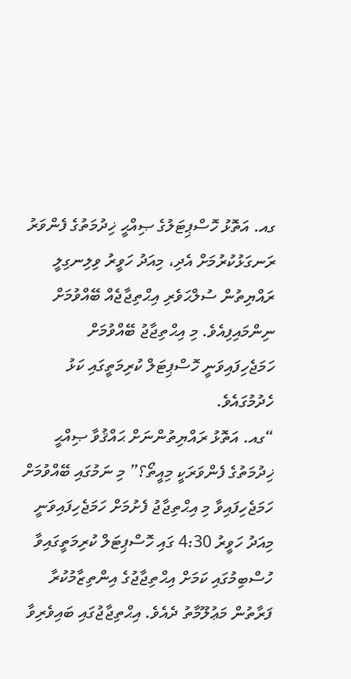ގއ. އަތޮޅު ހޮސްޕިޓަލުގެ ޞިއްޙީ ޚިދުމަތުގެ ފެންވަރު ރަނގަޅުކުރުމަށް އެދި، މިއަދު ހަވީރު ވިލިނގިލީ ރައްޔިތުން ސުލްޙަވެރި އިޙްތިޖާޖެއް ބޭއްވުމަށް ނިންމައިފިއެވެ. މި އިޙްތިޖާޖު ބޭއްވުމަށް ހަމަޖެހިފައިވަނީ ހޮސްޕިޓަލް ކުރިމަތީގައި ކަޅު ހެދުމުގައެވެ.
“ގއ. އަތޮޅު ރައްޔިތުންނަށް ޙައްޤުވާ ޞިއްޙީ ޚިދުމަތުގެ ފެންވަރަކީ މިއީތޯ؟” މި ނަމުގައި ބޭއްވުމަށް ހަމަޖެހިފައިވާ މި އިޙްތިޖާޖު ފެށުމަށް ހަމަޖެހިފައިވަނީ މިއަދު ހަވީރު 4:30 ގައި ހޮސްޕިޓަލް ކުރިމަތީގައިވާ ހުސްބިމުގައި ކަމަށް އިޙްތިޖާޖުގެ އިންތިޒާމުކުރާ ފަރާތުން މަޢުލޫމާތު ދެއެވެ. އިޙްތިޖާޖުގައި ބައިވެރިވާ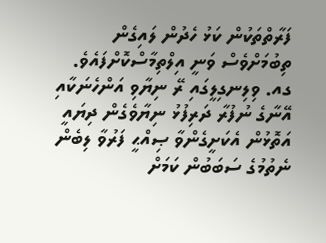ފަރާތްތަކުން ކަޅު ހެދުން ލައިގެން ތިބުމަށްވެސް ވަނީ އިލްތިމާސްކޮށްފައެވެ.
ގއ. ވިލިނގިލީގައި ރޭ ނިޔާވި އަންހެނަކާއި އޭނާގެ ނުފުރާ ދަރިފުޅު ނިޔާވެގެން ދިޔައީ އަތޮޅުން އެކަށީގެންވާ ޞިއްޙީ ފަރުވާ ލިބެން ނެތުމުގެ ސަބަބުން ކަމަށް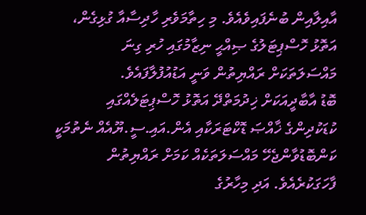އާއިލާއިން ބުނެފައިވެއެވެ. މި ހިތާމަވެރި ހާދިސާއާ ގުޅިގެން، އަތޮޅު ހޮސްޕިޓަލުގެ ޞިއްޙީ ނިޒާމުގައި ހުރި ގިނަ މައްސަލަތަކަށް ރައްޔިތުން ވަނީ އަޑުއުފުލާފައެވެ.
ބޮޑު އާބާދީއަކަށް ޚިދުމަތްދޭ އަތޮޅު ހޮސްޕިޓަލެއްގައި ކުޑަކުދިންގެ ޚާއްޞަ ޑޮކްޓަރަކާއި އެން.އައި.ސީ.ޔޫއެއް ނެތުމަކީ ކަންބޮޑުވާންޖެހޭ މައްސަލަތަކެއް ކަމަށް ރައްޔިތުން ފާހަގަކުރެއެވެ. އަދި މިހާރުގެ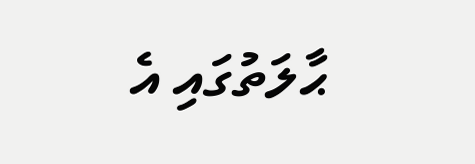ޙާލަތުގައި އެ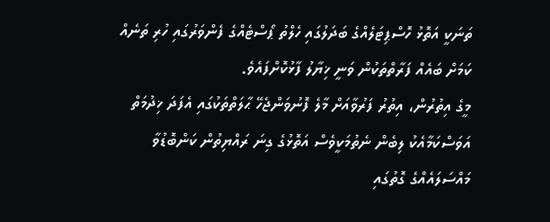ތަނަކީ އަތޮޅު ހޮސްޕިޓަލެއްގެ ބަދަލުގައި ހެލްތު ޕޯސްޓެއްގެ ފެންވަރުގައި ހުރި ތަނެއް ކަމަށް ބައެއް ފަރާތްތަކުން ވަނީ ޚިޔާލު ފާޅުކޮށްފައެވެ.
މީގެ އިތުރުން، އިތުރު ފަރުވާއަށް މާލެ ފޮނުވަންޖެހޭ ޙާލަތްތަކުގައި އެފަދަ ޚިދުމަތް އަވަސްކަމާއެކު ލިބެން ނެތުމަކީވެސް އަތޮޅުގެ ގިނަ ރައްޔިތުން ކަންބޮޑުވާ މައްސަލައެއްގެ ގޮތުގައި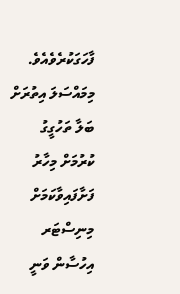ފާހަގަކުރެވެއެވެ. މިމައްސަލަ އިތުރަށް ބަލާ ތަހުގީގު ކުރުމަށް މިހާރު ފަށާފައިވާކަމަށް މިނިސްޓަރ އިހުސާން ވަނީ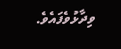ވިދާޅުވެފައެވެ.